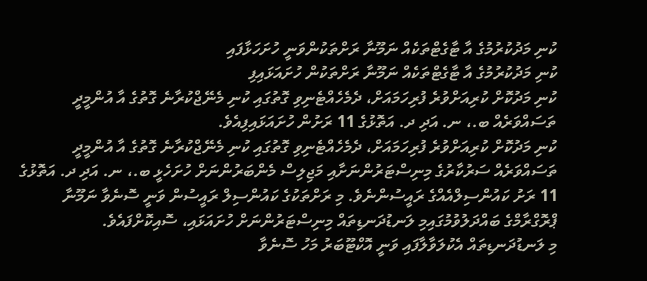ކުނި މަދުކުރުމުގެ އާ ޓާގެޓްތަކެއް ނަމޫނާ ރަށްތަކުންވަނީ ހުށަހަޅާފައި
ކުނި މަދުކުރުމުގެ އާ ޓާގެޓްތަކެއް ނަމޫނާ ރަށްތަކުން ހުށައަޅައިފި
ކުނި މަދުކޮށް ކުރިއަށްވުރެ ފުރިހަމައަށް، ދެމެހެއްޓެނިވި ގޮތުގައި ކުނި މެނޭޖްކުރާނެ ގޮތުގެ އާ އުންމީދީ ތަސައްވަރެއް ބ.، ނ. އަދި ދ. އަތޮޅުގެ 11 ރަށުން ހުށައަޅައިފިއެވެ.
ކުނި މަދުކޮށް ކުރިއަށްވުރެ ފުރިހަމައަށް، ދެމެހެއްޓެނިވި ގޮތުގައި ކުނި މެނޭޖްކުރާނެ ގޮތުގެ އާ އުންމީދީ ތަސައްވަރެއް ސަރުކާރުގެ މިނިސްޓަރުންނަށާއި މަޖިލިސް މެންބަރުންނަށް ހުށަހެޅީ ބ.، ނ. އަދި ދ. އަތޮޅުގެ 11 ރަށު ކައުންސިލްއެއްގެ ރައީސުންނެވެ. މި ރަށްތަކުގެ ކައުންސިލް ރައީސުން ވަނީ ސޮނެވާ ނަމޫނާ ޕްރޮގްރާމްގެ ބައްދަލުވުމުގައިމި ލަނޑުދަނޑިތައް މިނިސްޓަރުންނަށް ހުށައަޅައި، ސޮއިކޮށްފައެވެ.
މި ލަނޑުދަނޑިތައް އެކުލަވާލާފައި ވަނީ އޮކްޓޫބަރު މަހު ސޮނެވާ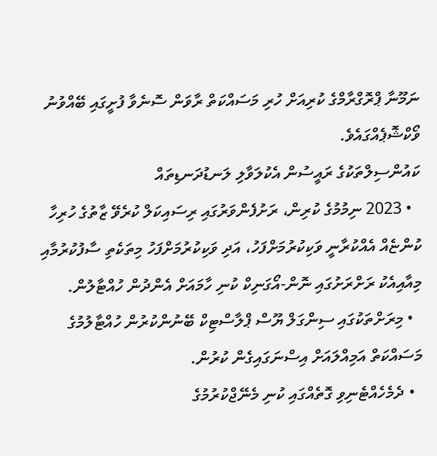ނަމޫނާ ޕްރޮގްރާމްގެ ކުރިއަށް ހުރި މަސައްކަތް ރާވަން ސޮނެވާ ފުށީގައި ބޭއްވުނު ވޯކްޝޮޕެއްގައެވެ.
ކައުންސިލްތަކުގެ ރައީސުން އެކުލަވާލި ލަނޑުދަނޑިތައް
  • 2023 ނިމުމުގެ ކުރިން، ރަށުފެންވަރުގައި ރިސައިކަލް ކުރެވޭ ޒާތުގެ ހުރިހާ ކުންޏެއް އެއްކުރާނީ ވަކިކުރުމަށްފަހު، އަދި ވަކިކުރުމަށްފަހު މިތަކެތި ސާފުކުރުމާއި މިއާއިއެކު ރަށްރަށުގައި ނޮން-އޯގަނިކް ކުނި ހާމައަށް އެންދުން ހުއްޓާލުން.
  • މިރަށްތަކުގައި ސިންގަލް ޔޫސް ޕްލާސްޓިކް ބޭނުންކުރުން ހުއްޓާލުމުގެ މަސައްކަތް އަމިއްލައަށް އިސްނަގައިގެން ކުރުން.
  • ދެމެހެއްޓެނިވި ގޮތެއްގައި ކުނި މެނޭޖްކުރުމުގެ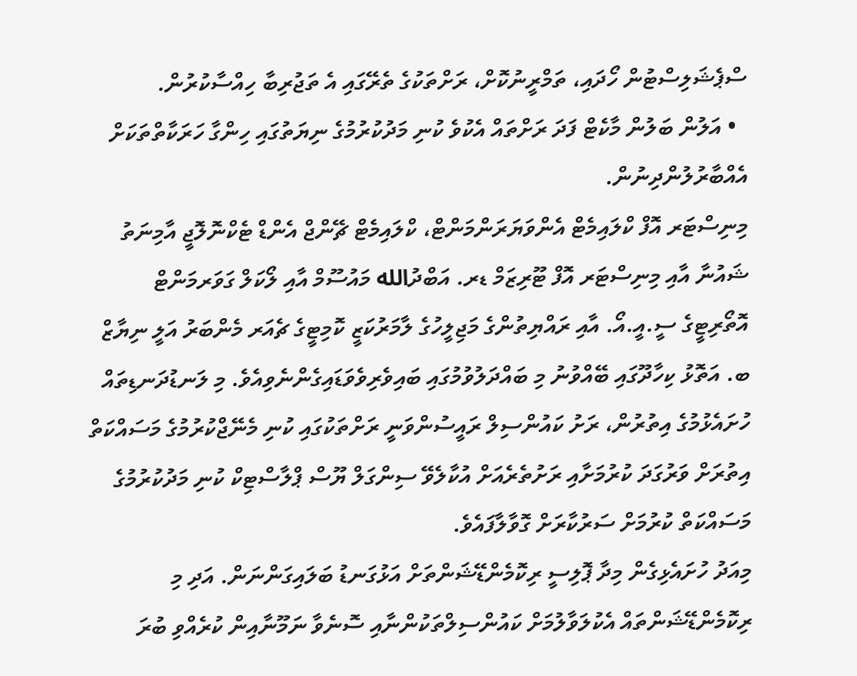ސްޕެޝަލިސްޓުން ހޯދައި، ތަމްރީނުކޮށް، ރަށްތަކުގެ ތެރޭގައި އެ ތަޖުރިބާ ހިއްސާކުރުން.
  • އަލުން ބަލުން މާކެޓް ފަދަ ރަށްތައް އެކުވެ ކުނި މަދުކުރުމުގެ ނިޔަތުގައި ހިންގާ ހަރަކާތްތަކަށް އެއްބާރުލުންދިނުން.
މިނިސްޓަރ އޮފް ކްލައިމެޓް އެންވަޔަރަންމަންޓް، ކްލައިމެޓް ޗޭންޖް އެންޑް ޓެކްނޮލޮޖީ އާމިނަތު ޝައުނާ އާއި މިނިސްޓަރ އޮފް ޓޫރިޒަމް ޑރ. އަބްދުالله މައުސޫމް އާއި ލޯކަލް ގަވަރމަންޓް އޮތޯރިޓީގެ ސީ.އީ.އޯ. އާއި ރައްޔިތުންގެ މަޖިލީހުގެ ލާމަރުކަޒީ ކޮމިޓީގެ ޗެއަރ މެންބަރު އަލީ ނިޔާޒް ބ. އަތޮޅު ކިހާދޫގައި ބޭއްވުނު މި ބައްދަލުވުމުގައި ބައިވެރިވެވަޑައިގެންނެވިއެވެ. މި ލަނޑުދަނޑިތައް ހުށައެޅުމުގެ އިތުރުން، ރަށު ކައުންސިލް ރައީސުންވަނީ ރަށްތަކުގައި ކުނި މެނޭޖްކުރުމުގެ މަސައްކަތް އިތުރަށް ވަރުގަދަ ކުރުމަށާއި ރަށުތެރެއަށް އުކާލެވޭ ސިންގަލް ޔޫސް ޕްލާސްޓިކް ކުނި މަދުކުރުމުގެ މަސައްކަތް ކުރުމަށް ސަރުކާރަށް ގޮވާލާފައެވެ.
މިއަދު ހުށައެޅިގެން މިދާ ޕޮލިސީ ރިކޮމެންޑޭޝަންތަށް އަޅުގަނޑު ބަލައިގަންނަން. އަދި މި ރިކޮމެންޑޭޝަންތައް އެކުލަވާލުމަށް ކައުންސިލްތަކުންނާއި ސޮނެވާ ނަމޫނާއިން ކުރެއްވި ބުރަ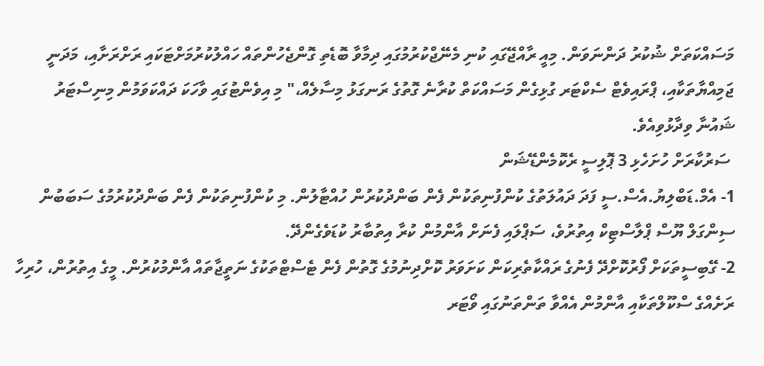މަސައްކަތަށް ޝުކުރު ދަންނަވަން. މިއީ ރާއްޖޭގައި ކުނި މެނޭޖްކުރުމުގައި ދިމާވާ ބޮޑެތި ގޮންޖެހުންތައް ހައްލުކުރުމަށްޓަކައި ރަށްރަށާއި، މަދަނީ ޖަމިއްޔާތަކާއި، ޕްރައިވެޓް ސެކްޓަރ ގުޅިގެން މަސައްކަތް ކުރާނެ ގޮތުގެ ރަނގަޅު މިސާލެއް،" މި އިވެންޓުގައި ވާހަކަ ދައްކަވަމުން މިނިސްޓަރު ޝައުނާ ވިދާޅުވިއެވެ.
 ސަރުކާރަށް ހުށަހެޅި 3 ޕޮލިސީ ރެކޮމެންޑޭޝަން
1- އެމް.ޑަބްލިޔު.އެސް.ސީ ފަދަ ދައުލަތުގެ ކުންފުނިތަކުން ފެން ބަންދުކުރުން ހުއްޓާލުން. މި ކުންފުނިތަކުން ފެން ބަންދުކުރުމުގެ ސަބަބުން ސިންގަލް ޔޫސް ޕްލާސްޓިކް އިތުރުވެ، ސަޕްލައި ފެނަށް އާންމުން ކުރާ އިތުބާރު ކުޑަވެގެންދޭ.
2- ގޭބިސީތަކަށް ފޯރުކޮށްދޭ ފެނުގެ ރައްކާތެރިކަން ކަށަވަރު ކޮށްދިނުމުގެ ގޮތުން ފެން ޓެސްޓްތަކުގެ ނަތީޖާތައް އާންމުކުރުން. މީގެ އިތުރުން، ހުރިހާ ރަށެއްގެ ސްކޫލްތަކާއި އާންމުން އެއްވާ ތަންތަނުގައި ވޯޓަރ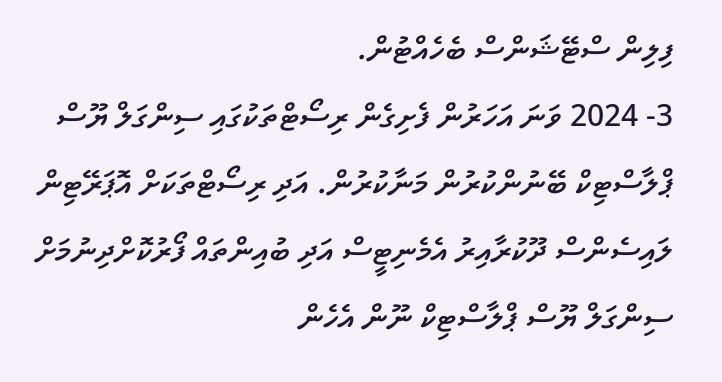ފިލިން ސްޓޭޝަންސް ބެހެއްޓުން.
3- 2024 ވަނަ އަހަރުން ފެށިގެން ރިސޯޓްތަކުގައި ސިންގަލް ޔޫސް ޕްލާސްޓިކް ބޭނުންކުރުން މަނާކުރުން. އަދި ރިސޯޓްތަކަށް އޮޕަރޭޓިން ލައިސެންސް ދޫކުރާއިރު އެމެނިޓީސް އަދި ބުއިންތައް ފޯރުކޮށްދިނުމަށް ސިންގަލް ޔޫސް ޕްލާސްޓިކް ނޫން އެހެން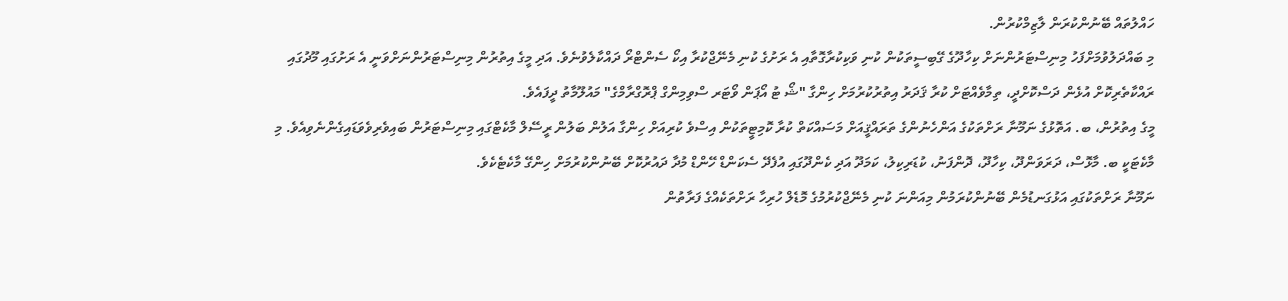ހައްލުތައް ބޭނުންކުރަން ލާޒިމްކުރުން.
މި ބައްދަލުވުމަށްފަހު މިނިސްޓަރުންނަށް ކިހާދޫގެ ގޭބިސީތަކުން ކުނި ވަކިކުރާގޮތާއި އެ ރަށުގެ ކުނި މެނޭޖްކުރާ އިކޯ ސެންޓްރޯ ދައްކާލެވުނެވެ. އަދި މީގެ އިތުރުން މިނިސްޓަރުންނަށްވަނީ އެ ރަށުގައި މޫދުގައި ރައްކާތެރިކޮށް އުޅެން ދަސްކޮށްދީ، ތިމާވެއްޓަށް ކުރާ ޤަދަރު އިތުރުކުރުމަށް ހިންގާ "ޝޯ ޓު އޯޕަން ވޯޓަރ ސްވިމިންގް ޕްރޮގްރާމްގެ" މައުލޫމާތު ދީފައެވެ.
މީގެ އިތުރުން، ބ. އަތޮޅުގެ ނަމޫނާ ރަށްތަކުގެ އަންހެނުންގެ ތަރައްޤީއަށް މަސައްކަތް ކުރާ ކޮމިޓީތަކުން އިސްވެ ކުރިއަށް ހިންގާ އަލުން ބަލުން ރީސޭލް މާކެޓްގައި މިނިސްޓަރުން ބައިވެރިވެވަޑައިގެންނެވިއެވެ. މި މާކެޓަކީ ބ. މާޅޮސް، ދަރަވަންދޫ، ކިހާދޫ، ދޮންފަނު، ކުޑަރިކިލު، ކަމަދޫ އަދި ކެންދޫގައި އުފެދޭ ސެކަންޑް ހޭންޑް މުދާ ދައުރުކޮށް ބޭނުންކުރުމަށް ހިންގޭ މާކެޓެކެވެ.
ނަމޫނާ ރަށްތަކުގައި އަޅުގަނޑުމެން ބޭނުންކުރަމުން މިއަންނަ ކުނި މެނޭޖްކުރުމުގެ މޮޑެލް ހުރިހާ ރަށްތަކެއްގެ ފަރާތުން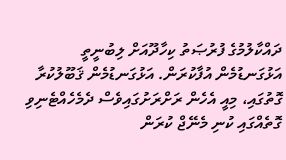ދައްކާލުމުގެ ފުރުޞަތު ކިހާދޫއަށް ލިބުނީތީ އަޅުގަނޑުމެން އުފާކުރަން. އަޅުގަނޑުމެން ޤަބޫލުކުރާ ގޮތުގައި، މިއީ އެހެން ރަށްރަށުގައިވެސް ދެމެހެއްޓެނިވި ގޮތެއްގައި ކުނި މެނޭޖް ކުރަން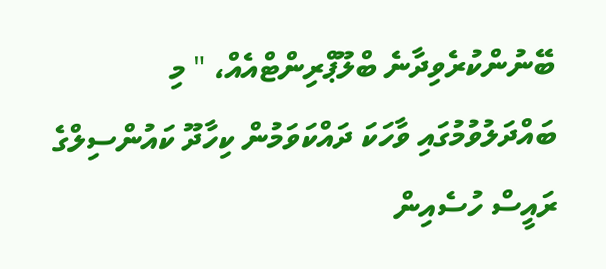ބޭނުންކުރެވިދާނެ ބްލޫޕްރިންޓްއެއް، " މި ބައްދަލުވުމުގައި ވާހަކަ ދައްކަވަމުން ކިހާދޫ ކައުންސިލްގެ ރައީސް ހުސެއިން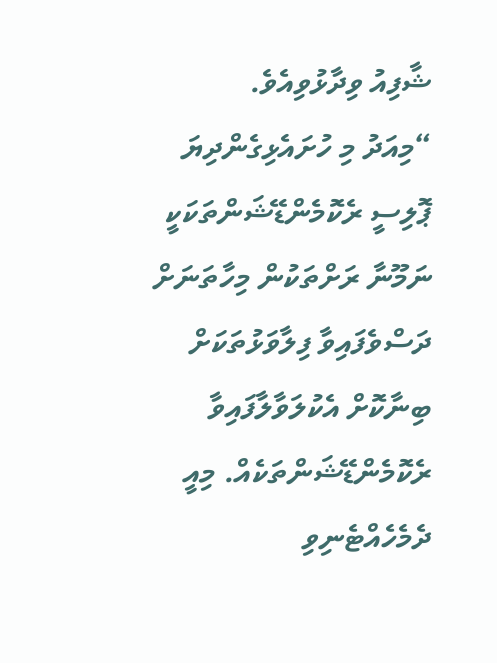ޝާފިއު ވިދާޅުވިއެވެ.
“މިއަދު މި ހުށައެޅިގެންދިޔަ ޕޮލިސީ ރެކޮމެންޑޭޝަންތަކަކީ ނަމޫނާ ރަށްތަކުން މިހާތަނަށް ދަސްވެފައިވާ ފިލާވަޅުތަކަށް ބިނާކޮށް އެކުލަވާލާފައިވާ ރެކޮމެންޑޭޝަންތަކެއް. މިއީ ދެމެހެއްޓެނިވި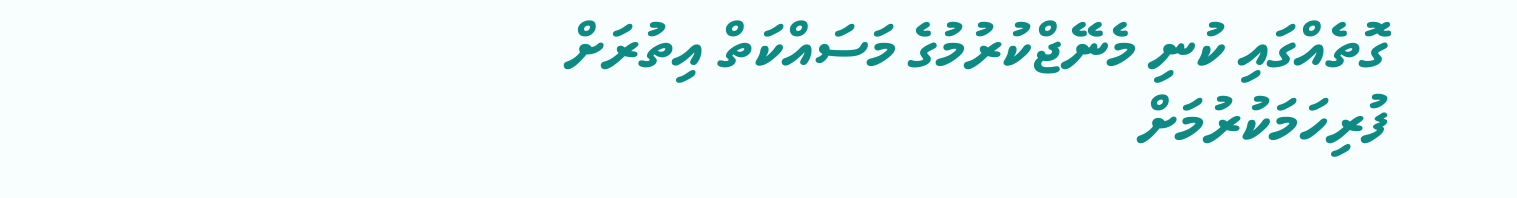ގޮތެއްގައި ކުނި މެނޭޖްކުރުމުގެ މަސައްކަތް އިތުރަށް ފުރިހަމަކުރުމަށް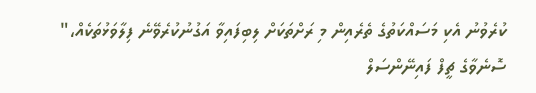ކުރެވުނު އެކި މަސައްކަތުގެ ތެރެއިން މި ރަށްތަކަށް ލިބިފައިވާ އަގުނުކުރެވޭނެ ފިލާވަޅުތަކެއް،" ސޮނެވާގެ ޗީފް ފައިނޭންސަލް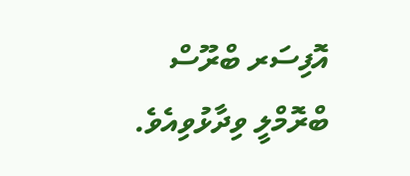އޮފިސަރ ބްރޫސް ބްރޮމްލީ ވިދާޅުވިއެވެ.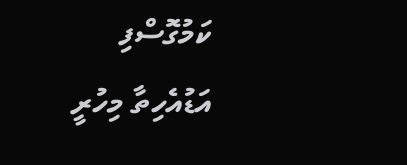ކަމުގޮސްފި
އަޑުއެހިތާ މިހުރީ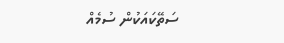ސަތޭކައަކުން ސުމެއް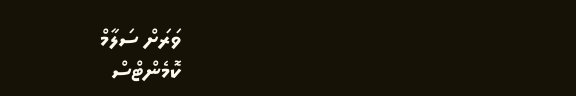ވަރަށް ސަލާމް
ކޮމެންޓްސް